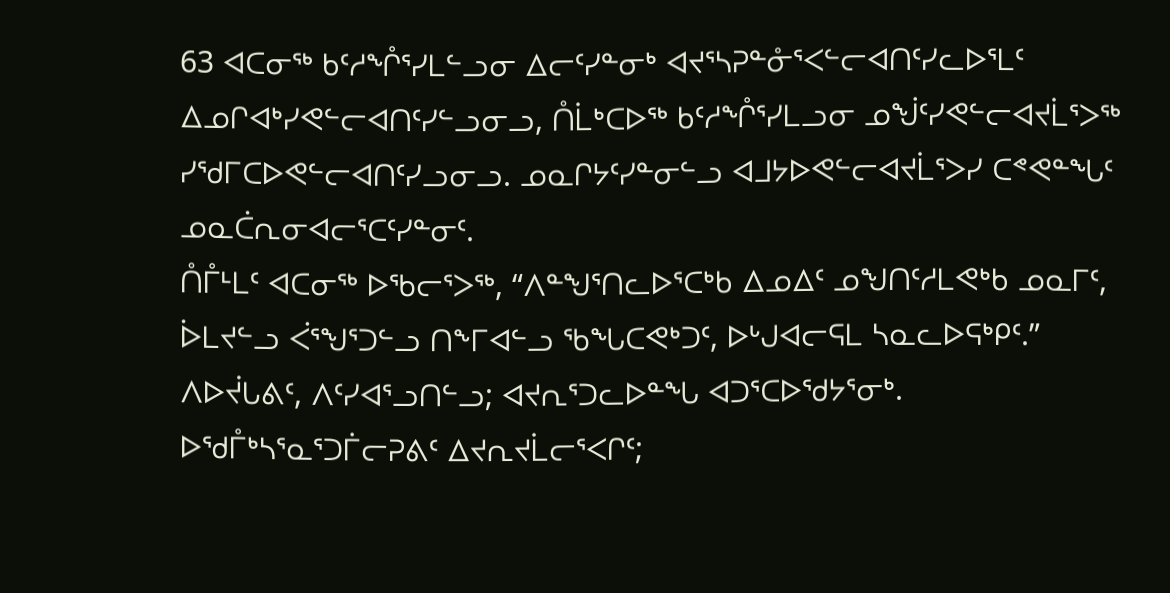63 ᐊᑕᓂᖅ ᑲᑦᓱᖎᕐᓯᒪᓪᓗᓂ ᐃᓕᑦᓯᓐᓂᒃ ᐊᔪᕐᓴᕈᓐᓁᕐᐸᓪᓕᐊᑎᑦᓯᓚᐅᕐᒪᑦ ᐃᓄᒋᐊᒃᓯᕙᓪᓕᐊᑎᑦᓯᓪᓗᓂᓗ, ᑍᒫᒃᑕᐅᖅ ᑲᑦᓱᖎᕐᓯᒪᓗᓂ ᓄᖒᑦᓯᕙᓪᓕᐊᔪᒫᕐᐳᖅ ᓯᖁᒥᑕᐅᕙᓪᓕᐊᑎᑦᓯᓗᓂᓗ. ᓄᓇᒋᔭᑦᓯᓐᓂᓪᓗ ᐊᒧᔭᐅᕙᓪᓕᐊᔪᒫᕐᐳᓯ ᑕᕝᕙᓐᖓᑦ ᓄᓇᑖᕆᓂᐊᓕᕐᑕᑦᓯᓐᓂᑦ.
ᑍᒤᒻᒪᑦ ᐊᑕᓂᖅ ᐅᖃᓕᕐᐳᖅ, “ᐱᓐᖑᕐᑎᓚᐅᕐᑕᒃᑲ ᐃᓄᐃᑦ ᓄᖑᑎᑦᓱᒪᕙᒃᑲ ᓄᓇᒥᑦ, ᐆᒪᔪᓪᓗ ᐹᕐᖑᕐᑐᓪᓗ ᑎᖕᒥᐊᓪᓗ ᖃᖓᑕᕙᒃᑐᑦ, ᐅᒡᒍᐊᓕᕋᒪ ᓴᓇᓚᐅᕋᒃᑭᑦ.”
ᐱᐅᔫᒐᕕᑦ, ᐱᑦᓯᐊᕐᓗᑎᓪᓗ; ᐊᔪᕆᕐᑐᓚᐅᓐᖓ ᐊᑐᕐᑕᐅᖁᔭᕐᓂᒃ.
ᐅᖁᒤᒃᓴᕐᓇᕐᑐᒦᓕᕈᕕᑦ ᐃᔪᕆᔪᒫᓕᕐᐸᒋᑦ;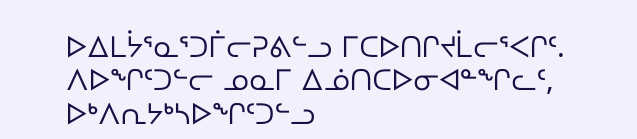ᐅᐃᒪᔮᕐᓇᕐᑐᒦᓕᕈᕕᓪᓗ ᒥᑕᐅᑎᒋᔪᒫᓕᕐᐸᒋᑦ.
ᐱᐅᖏᑦᑐᓪᓕ ᓄᓇᒥ ᐃᓅᑎᑕᐅᓂᐊᓐᖏᓚᑦ, ᐅᒃᐱᕆᔭᒃᓴᐅᖏᑦᑐᓪᓗ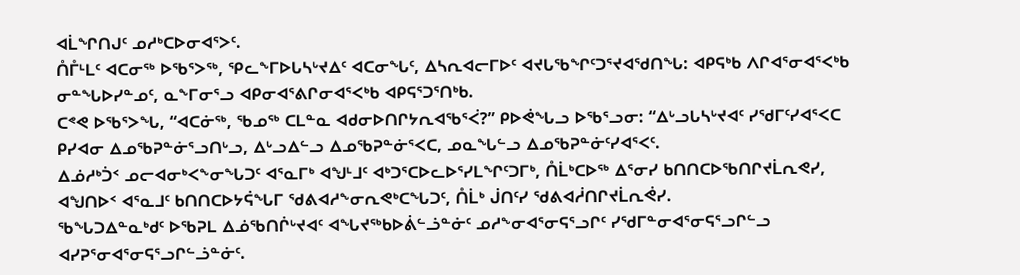ᐊᒫᖏᑎᒍᑦ ᓄᓱᒃᑕᐅᓂᐊᕐᐳᑦ.
ᑍᒤᒻᒪᑦ ᐊᑕᓂᖅ ᐅᖃᕐᐳᖅ, ᕿᓚᖕᒥᐅᒐᓴᒡᔪᐃᑦ ᐊᑕᓂᖓᑦ, ᐃᓴᕆᐊᓕᒥᐅᑦ ᐊᔪᒐᖃᖏᑦᑐᕐᔪᐊᖁᑎᖓ: ᐊᑭᕋᒃᑲ ᐱᒋᐊᕐᓂᐊᕐᐸᒃᑲ ᓂᓐᖓᐅᓯᓐᓄᑦ, ᓇᖕᒥᓂᕐᓗ ᐊᑭᓂᐊᕐᕕᒋᓂᐊᕐᐸᒃᑲ ᐊᑭᕋᕐᑐᕐᑎᒃᑲ.
ᑕᕝᕙ ᐅᖃᕐᐳᖓ, “ᐊᑕᓃᖅ, ᖃᓄᖅ ᑕᒪᓐᓇ ᐊᑯᓂᐅᑎᒋᔭᕆᐊᖃᕐᐹ?” ᑭᐅᕚᖓᓗ ᐅᖃᕐᓗᓂ: “ᐃᒡᓗᒐᓴᒡᔪᐊᑦ ᓯᖁᒥᑦᓯᐊᕐᐸᑕ ᑭᓯᐊᓂ ᐃᓄᖃᕈᓐᓃᕐᓗᑎᒡᓗ, ᐃᒡᓗᐃᓪᓗ ᐃᓄᖃᕈᓐᓃᕐᐸᑕ, ᓄᓇᖓᓪᓗ ᐃᓄᖃᕈᓐᓃᑦᓯᐊᕐᐸᑦ.
ᐃᓅᓱᒃᑑᑉ ᓄᓕᐊᓂᒃᐸᖕᓂᖓᑐᑦ ᐊᕐᓇᒥᒃ ᐊᖑᒻᒧᑦ ᐊᒃᑐᕐᑕᐅᓚᐅᕐᓯᒪᖏᑦᑐᒥᒃ, ᑍᒫᒃᑕᐅᖅ ᐃᕐᓂᓯ ᑲᑎᑎᑕᐅᖃᑎᒋᔪᒫᕆᕙᓯ, ᐊᖑᑎᐅᑉ ᐊᕐᓇᒧᑦ ᑲᑎᑎᑕᐅᔭᕌᖓᒥ ᖁᕕᐊᓱᖕᓂᕆᕙᒃᑕᖓᑐᑦ, ᑍᒫᒃ ᒎᑎᑦᓯ ᖁᕕᐊᓲᑎᒋᔪᒫᕆᕚᓯ.
ᖃᖓᑐᐃᓐᓇᒃᑯᑦ ᐅᖃᕈᒪ ᐃᓅᖃᑎᒌᒡᔪᐊᑦ ᐊᖓᔪᖅᑲᐅᕖᓪᓘᓐᓃᑦ ᓄᓱᖕᓂᐊᕐᓂᕋᕐᓗᒋᑦ ᓯᖁᒥᓐᓂᐊᕐᓂᕋᕐᓗᒋᓪᓗ ᐊᓯᕈᕐᓂᐊᕐᓂᕋᕐᓗᒋᓪᓘᓐᓃᑦ.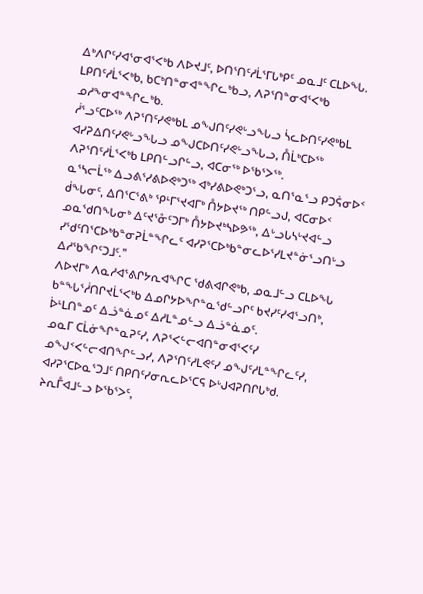ᐃᒃᐱᒋᑦᓯᐊᕐᓂᐊᕐᐸᒃᑲ ᐱᐅᔪᒧᑦ, ᐅᑎᕐᑎᑦᓱᒫᕐᒥᒐᒃᑭᑦ ᓄᓇᒧᑦ ᑕᒪᐅᖓ. ᒪᑭᑎᑦᓱᒫᕐᐸᒃᑲ, ᑲᑕᒃᑎᓐᓂᐊᓐᖏᓚᒃᑲᓗ, ᐱᕈᕐᑎᓐᓂᐊᕐᐸᒃᑲ ᓄᓱᖕᓂᐊᓐᖏᓚᒃᑲ.
ᓲᕐᓗᑦᑕᐅᖅ ᐱᕈᕐᑎᑦᓯᕙᒃᑲᒪ ᓄᖑᑎᑦᓯᕙᒡᓗᖓᓗ ᓵᓚᐅᑎᑦᓯᕙᒃᑲᒪ ᐊᓯᕈᐃᑎᑦᓯᕙᒡᓗᖓᓗ ᓄᖑᑕᐅᑎᑦᓯᕙᒡᓗᖓᓗ, ᑍᒫᒃᑕᐅᖅ ᐱᕈᕐᑎᑦᓱᒫᕐᐸᒃᑲ ᒪᑭᑎᓪᓗᒋᓪᓗ, ᐊᑕᓂᖅ ᐅᖃᕐᐳᖅ.
ᓇᕐᓴᓕᒫᖅ ᐃᓗᕕᕐᓯᕕᐅᕙᒃᑐᖅ ᐊᒃᓯᕕᐅᕙᒃᑐᕐᓗ, ᓇᑎᕐᓇᕐᓗ ᑭᑐᕌᓂᐅᑉ ᑰᖓᓂᑦ, ᐃᑎᕐᑕᕐᕕᒃ ᕿᒻᒥᕐᔪᐊᒥᒃ ᑍᔭᐅᔪᖅ ᑎᑭᓪᓗᒍ, ᐊᑕᓂᐅᑉ ᓄᓇᖁᑎᖓᓂᒃ ᐃᑦᔪᕐᓁᑦᑐᒥᒃ ᑍᔭᐅᔪᒃᓴᐅᕗᖅ, ᐃᒡᓗᒐᓴᒡᔪᐊᓪᓗ ᓯᖁᑦᑎᕐᑕᐅᒃᑲᓐᓂᕈᒫᓐᖏᓚᑦ ᐊᓯᕈᕐᑕᐅᒃᑲᓐᓂᓚᐅᕐᓯᒪᔪᓐᓃᕐᓗᑎᒡᓗ ᐃᓱᖃᖏᑦᑐᒧᑦ.”
ᐱᐅᔪᒥᒃ ᐱᓇᓱᐊᕐᕕᒋᔭᕆᐊᖏᑕ ᖁᕕᐊᒋᕙᒃᑲ, ᓄᓇᒧᓪᓗ ᑕᒪᐅᖓ ᑲᓐᖓᕐᓲᑎᒋᔪᒫᕐᐸᒃᑲ ᐃᓄᒋᔭᐅᖏᓐᓇᖁᓪᓗᒋᑦ ᑲᔪᓯᑦᓯᐊᕐᓗᑎᒃ, ᐆᒻᒪᑎᓐᓄᑦ ᐃᓘᓐᓈᓄᑦ ᐃᓱᒪᓐᓄᓪᓗ ᐃᓘᓐᓈᓄᑦ.
ᓄᓇᒥ ᑕᒫᓃᖏᓐᓇᕈᑦᓯ, ᐱᕈᕐᐸᓪᓕᐊᑎᓐᓂᐊᕐᐸᑦᓯ ᓄᖑᑉᐸᓪᓕᐊᑎᖏᓪᓗᓯ, ᐱᕈᕐᑎᑦᓱᒪᕙᑦᓯ ᓄᖑᑦᓱᒪᓐᖏᓚᑦᓯ, ᐊᓯᕈᕐᑕᐅᓇᕐᑐᒧᑦ ᑎᑭᑎᑦᓯᓂᕆᓚᐅᕐᑕᕋ ᐅᒡᒍᐊᕈᑎᒋᒐᒃᑯ.
ᔨᕆᒤᐊᒧᓪᓗ ᐅᖃᕐᐳᑦ,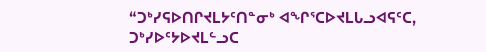“ᑐᒃᓯᕋᐅᑎᒋᔪᒪᔭᑦᑎᓐᓂᒃ ᐊᖏᕐᑕᐅᔪᒪᒐᓗᐊᕋᑦᑕ, ᑐᒃᓯᐅᑦᔭᐅᔪᒪᓪᓗᑕ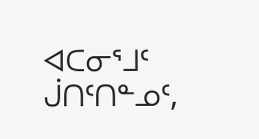ᐊᑕᓂᕐᒧᑦ ᒎᑎᑦᑎᓐᓄᑦ,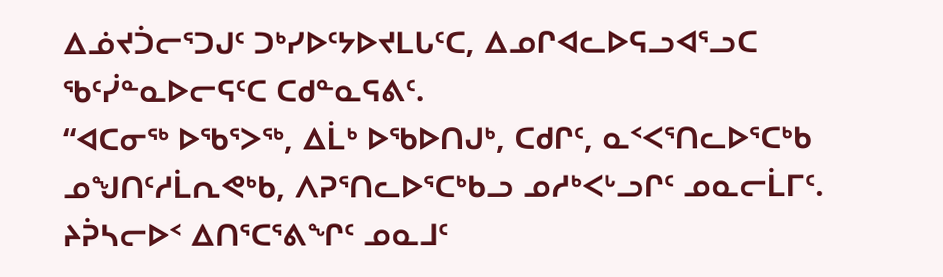ᐃᓅᔪᑑᓕᕐᑐᒍᑦ ᑐᒃᓯᐅᑦᔭᐅᔪᒪᒐᑦᑕ, ᐃᓄᒋᐊᓚᐅᕋᓗᐊᕐᓗᑕ ᖃᑦᓰᓐᓇᐅᓕᕋᑦᑕ ᑕᑯᓐᓇᕋᕕᑦ.
“ᐊᑕᓂᖅ ᐅᖃᕐᐳᖅ, ᐃᒫᒃ ᐅᖃᐅᑎᒍᒃ, ᑕᑯᒋᑦ, ᓇᑉᐸᕐᑎᓚᐅᕐᑕᒃᑲ ᓄᖑᑎᑦᓱᒫᕆᕙᒃᑲ, ᐱᕈᕐᑎᓚᐅᕐᑕᒃᑲᓗ ᓄᓱᒃᐸᒡᓗᒋᑦ ᓄᓇᓕᒫᒥᑦ.
ᔨᕉᓴᓕᐅᑉ ᐃᑎᕐᑕᕐᕕᖏᑦ ᓄᓇᒧᑦ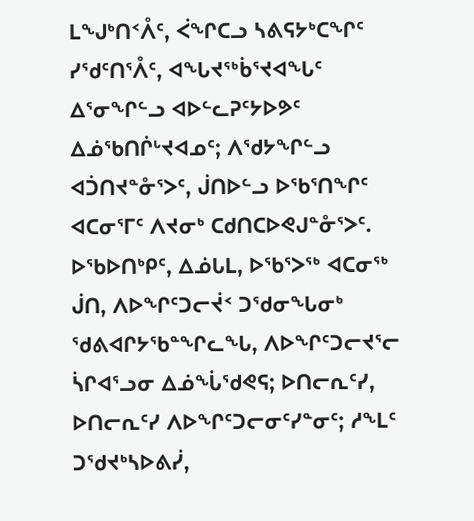ᒪᖑᒃᑎᑉᐰᑦ, ᐹᖏᑕᓗ ᓴᕕᕋᔭᒃᑕᖏᑦ ᓯᖁᑦᑎᕐᐰᑦ, ᐊᖓᔪᖅᑳᕐᔪᐊᖓᑦ ᐃᕐᓂᖏᓪᓗ ᐊᐅᓪᓚᕈᑦᔭᐅᕗᑦ ᐃᓅᖃᑎᒌᒡᔪᐊᓄᑦ; ᐱᖁᔭᖏᓪᓗ ᐊᑑᑎᔪᓐᓁᕐᐳᑦ, ᒎᑎᐅᓪᓗ ᐅᖃᕐᑎᖏᑦ ᐊᑕᓂᕐᒥᑦ ᐱᔪᓂᒃ ᑕᑯᑎᑕᐅᕙᒍᓐᓁᕐᐳᑦ.
ᐅᖃᐅᑎᒃᑭᑦ, ᐃᓅᒐᒪ, ᐅᖃᕐᐳᖅ ᐊᑕᓂᖅ ᒎᑎ, ᐱᐅᖏᑦᑐᓕᔫᑉ ᑐᖁᓂᖓᓂᒃ ᖁᕕᐊᒋᔭᖃᓐᖏᓚᖓ, ᐱᐅᖏᑦᑐᓕᔪᕐᓕ ᓵᒋᐊᕐᓗᓂ ᐃᓅᖔᖁᕙᕋ; ᐅᑎᓕᕆᑦᓯ, ᐅᑎᓕᕆᑦᓯ ᐱᐅᖏᑦᑐᓕᓂᑦᓯᓐᓂᑦ; ᓱᖕᒪᑦ ᑐᖁᔪᒃᓴᐅᕕᓰ,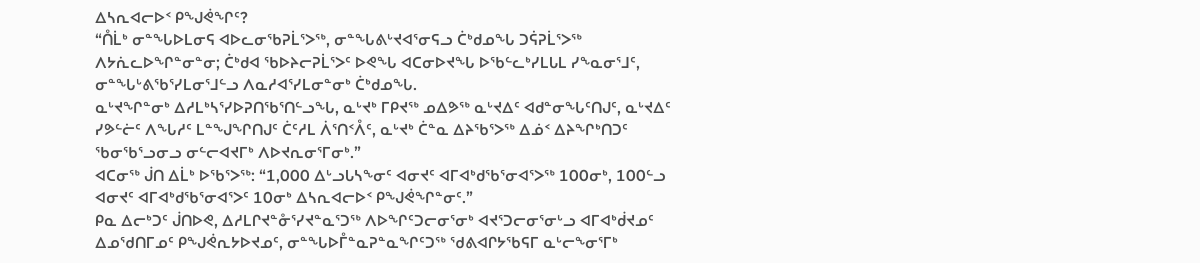ᐃᓴᕆᐊᓕᐅᑉ ᑭᖑᕚᖏᑦ?
“ᑍᒫᒃ ᓂᓐᖓᐅᒪᓂᕋ ᐊᐅᓚᓂᖃᕈᒫᕐᐳᖅ, ᓂᓐᖓᕕᒡᔪᐊᕐᓂᕋᓗ ᑖᒃᑯᓄᖓ ᑐᕌᕈᒫᕐᐳᖅ ᐱᔭᕇᓚᐅᖏᓐᓂᓐᓂ; ᑖᒃᑯᐊ ᖃᐅᔨᓕᕈᒫᕐᐳᑦ ᐅᕙᖓ ᐊᑕᓂᐅᔪᖓ ᐅᖃᓪᓚᒃᓯᒪᒐᒪ ᓯᖕᓇᓂᕐᒧᑦ, ᓂᓐᖓᒡᕕᖃᕐᓯᒪᓂᕐᒧᓪᓗ ᐱᓇᓱᐊᕐᓯᒪᓂᓐᓂᒃ ᑖᒃᑯᓄᖓ.
ᓇᒡᔪᖏᓐᓂᒃ ᐃᓱᒪᒃᓴᕐᓯᐅᕈᑎᖃᕐᑎᓪᓗᖓ, ᓇᒡᔪᒃ ᒥᑭᔪᖅ ᓄᐃᕗᖅ ᓇᒡᔪᐃᑦ ᐊᑯᓐᓂᖓᑦᑎᒍᑦ, ᓇᒡᔪᐃᑦ ᓯᕗᓪᓖᑦ ᐱᖓᓱᑦ ᒪᓐᖑᖏᑎᒍᑦ ᑖᑦᓱᒪ ᐲᕐᑎᑉᐰᑦ, ᓇᒡᔪᒃ ᑖᓐᓇ ᐃᔨᖃᕐᐳᖅ ᐃᓅᑉ ᐃᔨᖏᒃᑎᑐᑦ ᖃᓂᖃᕐᓗᓂᓗ ᓂᓪᓕᐊᔪᒥᒃ ᐱᐅᔪᕆᓂᕐᒥᓂᒃ.”
ᐊᑕᓂᖅ ᒎᑎ ᐃᒫᒃ ᐅᖃᕐᐳᖅ: “1,000 ᐃᒡᓗᒐᓴᖕᓂᑦ ᐊᓂᔪᑦ ᐊᒥᐊᒃᑯᖃᕐᓂᐊᕐᐳᖅ 100ᓂᒃ, 100ᓪᓗ ᐊᓂᔪᑦ ᐊᒥᐊᒃᑯᖃᕐᓂᐊᕐᐳᑦ 10ᓂᒃ ᐃᓴᕆᐊᓕᐅᑉ ᑭᖑᕚᖏᓐᓂᑦ.”
ᑭᓇ ᐃᓕᒃᑐᑦ ᒎᑎᐅᕙ, ᐃᓱᒪᒋᔪᓐᓁᕐᓯᔪᓐᓇᕐᑐᖅ ᐱᐅᖏᑦᑐᓕᓂᕐᓂᒃ ᐊᔪᕐᑐᓕᓂᕐᓂᒡᓗ ᐊᒥᐊᒃᑰᔪᓄᑦ ᐃᓄᖁᑎᒥᓄᑦ ᑭᖑᕚᕆᔭᐅᔪᓄᑦ, ᓂᓐᖓᐅᒤᓐᓇᕈᓐᓇᖏᑦᑐᖅ ᖁᕕᐊᒋᔭᖃᕋᒥ ᓇᒡᓕᖕᓂᕐᒥᒃ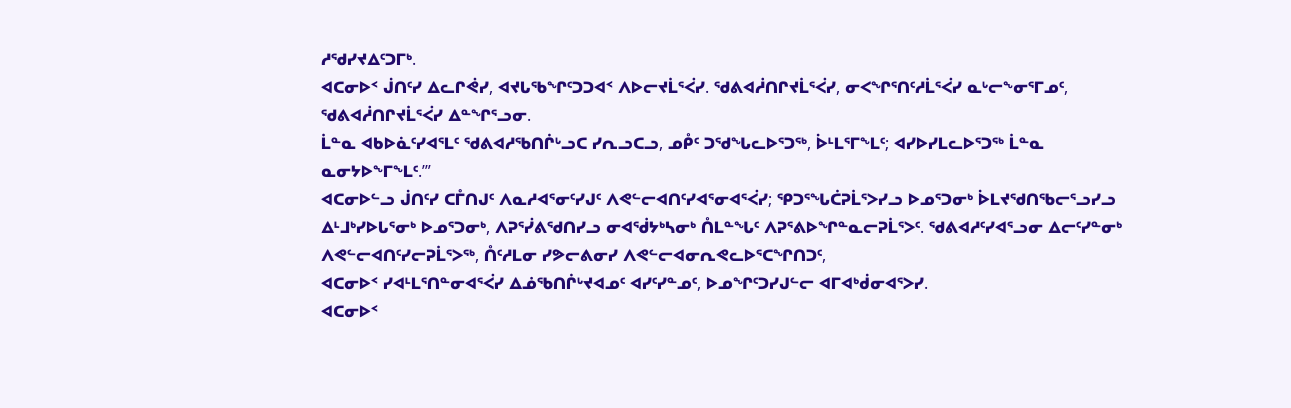ᓱᖁᓯᔪᐃᑦᑐᒥᒃ.
ᐊᑕᓂᐅᑉ ᒎᑎᑦᓯ ᐃᓚᒋᕚᓯ, ᐊᔪᒐᖃᖏᑦᑐᑐᐊᑉ ᐱᐅᓕᔪᒫᕐᐹᓯ. ᖁᕕᐊᓲᑎᒋᔪᒫᕐᐹᓯ, ᓂᐸᖏᕐᑎᑦᓱᒫᕐᐹᓯ ᓇᒡᓕᖕᓂᕐᒥᓄᑦ, ᖁᕕᐊᓲᑎᒋᔪᒫᕐᐹᓯ ᐃᓐᖏᕐᓗᓂ.
ᒫᓐᓇ ᐊᑲᐅᓈᑦᓯᐊᕐᒪᑦ ᖁᕕᐊᓱᖃᑎᒌᒡᓗᑕ ᓯᕆᓗᑕᓗ, ᓄᑬᑦ ᑐᖁᖓᓚᐅᕐᑐᖅ, ᐆᒻᒪᕐᒥᖕᒪᑦ; ᐊᓯᐅᓯᒪᓚᐅᕐᑐᖅ ᒫᓐᓇ ᓇᓂᔭᐅᖕᒥᖕᒪᑦ.’”
ᐊᑕᓂᐅᓪᓗ ᒎᑎᑦᓯ ᑕᒤᑎᒍᑦ ᐱᓇᓱᐊᕐᓂᑦᓯᒍᑦ ᐱᕙᓪᓕᐊᑎᑦᓯᐊᕐᓂᐊᕐᐹᓯ; ᕿᑐᕐᖓᑖᕈᒫᕐᐳᓯᓗ ᐅᓄᕐᑐᓂᒃ ᐆᒪᔪᖁᑎᖃᓕᕐᓗᓯᓗ ᐃᒻᒧᒃᓯᐅᒐᕐᓂᒃ ᐅᓄᕐᑐᓂᒃ, ᐱᕈᕐᓰᕕᖁᑎᓯᓗ ᓂᐊᖂᔭᒃᓴᓂᒃ ᑍᒪᓐᖓᑦ ᐱᕈᕐᕕᐅᖏᓐᓇᓕᕈᒫᕐᐳᑦ. ᖁᕕᐊᓱᑦᓯᐊᕐᓗᓂ ᐃᓕᑦᓯᓐᓂᒃ ᐱᕙᓪᓕᐊᑎᑦᓯᓕᕈᒫᕐᐳᖅ, ᑍᑦᓱᒪᓂ ᓯᕗᓕᕕᓂᓯ ᐱᕙᓪᓕᐊᓂᕆᕙᓚᐅᕐᑕᖏᑎᑐᑦ,
ᐊᑕᓂᐅᑉ ᓯᐊᒻᒪᕐᑎᓐᓂᐊᕐᐹᓯ ᐃᓅᖃᑎᒌᒡᔪᐊᓄᑦ ᐊᓯᑦᓯᓐᓄᑦ, ᐅᓄᖏᑦᑐᓯᒍᓪᓕ ᐊᒥᐊᒃᑰᓂᐊᕐᐳᓯ.
ᐊᑕᓂᐅᑉ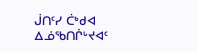ᒎᑎᑦᓯ ᑖᒃᑯᐊ ᐃᓅᖃᑎᒌᒡᔪᐊᑦ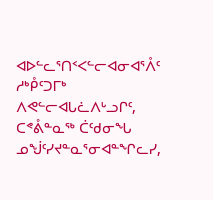ᐊᐅᓪᓚᕐᑎᑉᐸᓪᓕᐊᓂᐊᕐᐰᑦ ᓱᒃᑬᑦᑐᒥᒃ ᐱᕙᓪᓕᐊᒐᓛᐱᒡᓗᒋᑦ, ᑕᕝᕔᓐᓇᖅ ᑖᑦᑯᓂᖓ ᓄᖒᑦᓯᔪᓐᓇᕐᓂᐊᓐᖏᓚᓯ,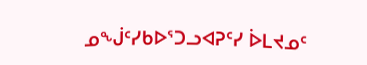ᓄᖒᑦᓯᑲᐅᕐᑐᓗᐊᕈᑦᓯ ᐆᒪᔪᓄᑦ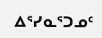ᐃᕐᓯᓇᕐᑐᓄᑦ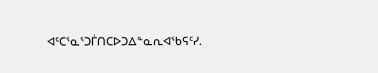ᐊᑦᑕᕐᓇᕐᑐᒦᑎᑕᐅᑐᐃᓐᓇᕆᐊᖃᕋᑦᓯ.